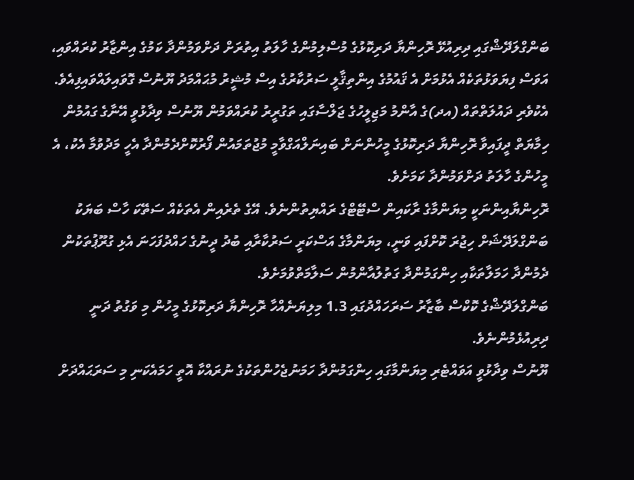ބަންގްލަދޭޝްގައި ދިރިއުޅޭ ރޮހިންޔާ ދަރިކޮޅުގެ މުސްލިމުންގެ ހާލަތު އިތުރަށް ދަށްވަމުންދާ ކަމުގެ އިންޒާރު ކުރައްވައި، އަވަސް ފިޔަވަޅުތަކެއް އެޅުމަށް އެ ޤައުމުގެ އިންތިޤާލީ ސަރުކާރުގެ އިސް މުޝީރު މުޙައްމަދު ޔޫނުސް ގޮވައިލައްވައިފިއެވެ.
އެކުވެރި ދައުލަތްތައް (އދ)ގެ އާންމު މަޖިލީހުގެ ޖަލްސާގައި ތަގުރީރު ކުރައްވަމުން ޔޫނުސް ވިދާޅުވީ އޭނާގެ ގައުމުން ހިމާޔަތް ދީފައިވާ ރޮހިންޔާ ދަރިކޮޅުގެ މީހުންނަށް ބައިނަލްއަގްވާމީ މުޖުތަމައުން ފޯރުކޮށްދެމުންދާ އެހީ މަދުވުމާ އެކު، އެ މީހުންގެ ހާލަތު ދަށްވަމުންދާ ކަމަށެވެ.
ރޮހިންޔާއިންނަކީ މިޔަންމާގެ ރާކައިން ސްޓޭޓްގެ ރައްޔިތުންނެވެ. އޭގެ ތެރެއިން އެތަކެއް ސަތޭކަ ހާސް ބަޔަކު ބަންގްލަދޭޝަށް ހިޖުރަ ކޮށްފައި ވަނީ، މިޔަންމާގެ އަސްކަރީ ސަރުކާރާއި ބުދު ދީނުގެ ހައްދުފަހަނަ އެޅި ގުރޫޕުތަކުން ދެމުންދާ ހަމަލާތަކާއި ހިންގަމުންދާ ގަތުލުއާންމުން ސަލާމަތްވުމަށެވެ.
ބަންގްލަދޭޝްގެ ކޮކްސް ބާޒާރު ސަރަހައްދުގައި 1.3 މިލިޔަނެއްހާ ރޮހިންޔާ ދަރިކޮޅުގެ މީހުން މި ވަގުތު ދަނީ ދިރިއުޅެމުންނެވެ.
ޔޫނުސް ވިދާޅުވީ އަވައްޓެރި މިޔަންމާގައި ހިންގަމުންދާ ހަމަނުޖެހުންތަކުގެ ނުރައްކާ އޮތީ ހަމައެކަނި މި ސަރަޙައްދަށް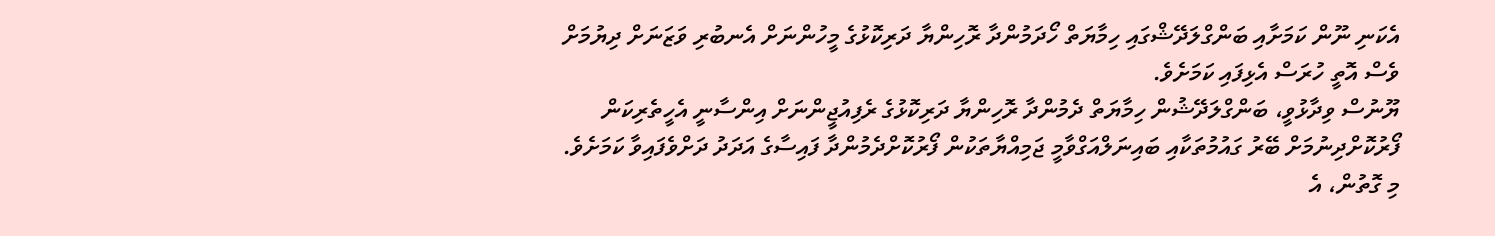އެކަނި ނޫން ކަމަށާއި ބަންގްލަދޭޝްގައި ހިމާޔަތް ހޯދަމުންދާ ރޮހިންޔާ ދަރިކޮޅުގެ މީހުންނަށް އެނބުރި ވަޒަނަށް ދިޔުމަށް ވެސް އޮތީ ހުރަސް އެޅިފައި ކަމަށެވެ.
ޔޫނުސް ވިދާޅުވީ، ބަންގްލަދޭޝުން ހިމާޔަތް ދެމުންދާ ރޮހިންޔާ ދަރިކޮޅުގެ ރެފިއުޖީންނަށް އިންސާނީ އެހީތެރިކަން ފޯރުކޮށްދިނުމަށް ބޭރު ގައުމުތަކާއި ބައިނަލްއަގްވާމީ ޖަމިއްޔާތަކުން ފޯރުކޮށްދެމުންދާ ފައިސާގެ އަދަދު ދަށްވެފައިވާ ކަމަށެވެ.
މި ގޮތުން، އެ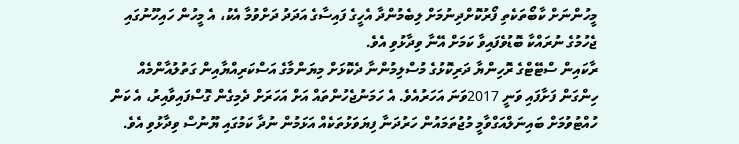މީހުންނަށް ކާބޯތަކެތި ފޯރުކޮށްދިނުމަށް ލިބެމުންދާ އެހީގެ ފައިސާގެ އަދަދު ދަށްވުމާ އެކު، އެ މީހުން ހައިހޫނުގައި ޖެހުމުގެ ނުރައްކާ ބޮޑުވެފައިވާ ކަމަށް އޭނާ ވިދާޅުވި އެވެ.
ރާކައިން ސްޓޭޓްގެ ރޮހިންޔާ ދަރިކޮޅުގެ މުސްލިމުންނާ ދެކޮޅަށް މިޔަންމާގެ އަސްކަރިއްޔާއިން ގަތުލުއާންމެއް ހިންގަން ފަށާފައި ވަނީ 2017ވަނަ އަހަރުއެވެ. އެ ހަމަނުޖެހުންތައް އަށް އަހަރަށް ދެމިގެން ގޮސްފައިވާއިރު، އެ ކަން ހުއްޓުވުމަށް ބައިނަލްއަގްވާމީ މުޖުތަމައުން ހަރުދަނާ ފިޔަވަޅުތަކެއް އަޅަމުން ނުދާ ކަމުގައި ޔޫނުސް ވިދާޅުވި އެވެ.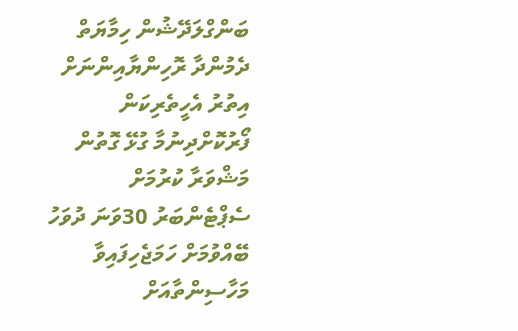ބަންގްލަދޭޝުން ހިމާޔަތް ދެމުންދާ ރޮހިންޔާއިންނަށް އިތުރު އެހީތެރިކަން ފޯރުކޮށްދިނުމާ ގުޅޭ ގޮތުން މަޝްވަރާ ކުރުމަށް ސެޕްޓެންބަރު 30ވަނަ ދުވަހު ބޭއްވުމަށް ހަމަޖެހިފައިވާ މަހާސިންތާއަށް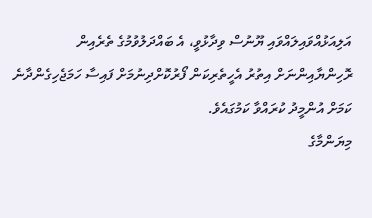އަލިއަޅުއްވައިލައްވައި ޔޫނުސް ވިދާޅުވީ، އެ ބައްދަލުވުމުގެ ތެރެއިން ރޮހިންޔާއިންނަށް އިތުރު އެހީތެރިކަން ފޯރުކޮށްދިނުމަށް ފައިސާ ހަމަޖެހިގެންދާނެ ކަމަށް އުންމީދު ކުރައްވާ ކަމުގައެވެ.
މިޔަންމާގެ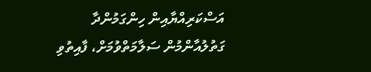އަސްކަރިއްޔާއިން ހިންގަމުންދާ ގަތުލުއާންމުން ސަލާމަތްވުމަށް، ފާއިތުވި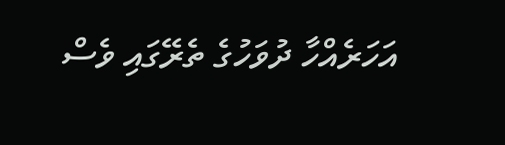އަހަރެއްހާ ދުވަހުގެ ތެރޭގައި ވެސް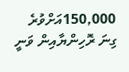150,000އަށްވުރެ ގިނަ ރޮހިންޔާއިން ވަނީ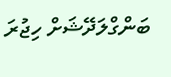ބަންގްލަދޭޝަށް ހިޖުރަ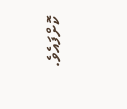ކޮށްފައެވެ.